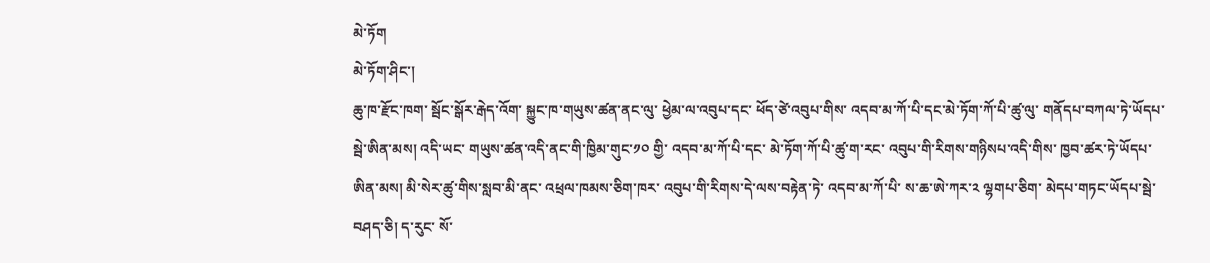མེ་ཏོག
མེ་ཏོག་ཤིང་།
ཆུ་ཁ་རྫོང་ཁག་ སྦོང་སྒོར་རྒེད་འོག་ སྐྱུང་ཁ་གཡུས་ཚན་ནང་ལུ་ ཕྱེམ་ལ་འབུཔ་དང་ ཕོད་ཙེ་འབུཔ་གིས་ འདབ་མ་ཀོ་པི་དང་མེ་ཏོག་ཀོ་པི་ཚུ་ལུ་ གནོདཔ་བཀལ་ཏེ་ཡོདཔ་སྦེ་ཨིན་མས། འདི་ཡང་ གཡུས་ཚན་འདི་ནང་གི་ཁྱིམ་གུང་༡༠ གྱི་ འདབ་མ་ཀོ་པི་དང་ མེ་ཏོག་ཀོ་པི་ཚུ་ག་རང་ འབུཔ་གི་རིགས་གཉིསཔ་འདི་གིས་ ཁྱབ་ཚར་ཏེ་ཡོདཔ་ཨིན་མས། མི་སེར་ཚུ་གིས་སླབ་མི་ནང་ འཕྲལ་ཁམས་ཅིག་ཁར་ འབུཔ་གི་རིགས་དེ་ལས་བརྟེན་ཏེ་ འདབ་མ་ཀོ་པི་ ས་ཆ་ཨེ་ཀར་༢ ལྷགཔ་ཅིག་ མེདཔ་གཏང་ཡོདཔ་སྦེ་བཤད་ཅི། ད་རུང་ སོ་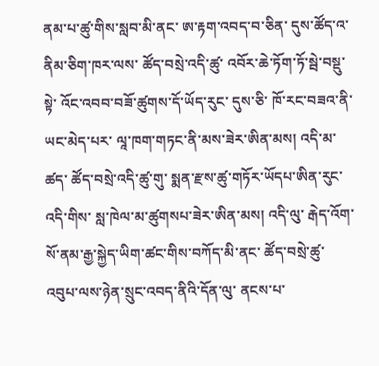ནམ་པ་ཚུ་གིས་སླབ་མི་ནང་ ཨ་རྟག་འབད་བ་ཅིན་ དུས་ཚོད་འ་ནིམ་ཅིག་ཁར་ལས་ ཚོད་བསྲེ་འདི་ཚུ་ འབོར་ཆེ་ཏོག་ཏོ་སྦེ་བསྡུ་སྟེ་ འོང་འབབ་བཟོ་ཚུགས་དོ་ཡོད་རུང་ དུས་ཅི་ ཁོ་རང་བཟའ་ནི་ཡང་མེད་པར་ ལཱ་ཁག་གཏང་ནི་མས་ཟེར་ཨིན་མས། འདི་མ་ཚད་ ཚོད་བསྲེ་འདི་ཚུ་གུ་ སྨན་རྫས་ཚུ་གཏོར་ཡོདཔ་ཨིན་རུང་ འདི་གིས་ སླ་ཁེལ་མ་ཚུགསཔ་ཟེར་ཨིན་མས། འདི་ལུ་ རྒེད་འོག་སོ་ནམ་རྒྱ་སྐྱེད་ཡིག་ཚང་གིས་བཀོད་མི་ནང་ ཚོད་བསྲེ་ཚུ་ འབུཔ་ལས་ཉེན་སྲུང་འབད་ནིའི་དོན་ལུ་ ནངས་པ་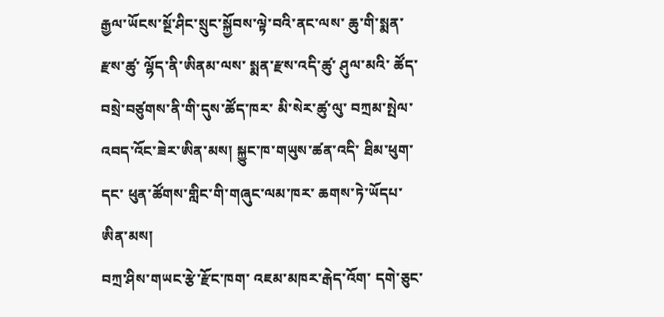རྒྱལ་ཡོངས་སྔོ་ཤིང་སྲུང་སྐྱོབས་ལྟེ་བའི་ནང་ལས་ ཆུ་གི་སྨན་རྫས་ཚུ་ ལྷོད་ནི་ཨིནམ་ལས་ སྨན་རྫས་འདི་ཚུ་ ཤུལ་མའི་ ཚོད་བསྲེ་བཙུགས་ནི་གི་དུས་ཚོད་ཁར་ མི་སེར་ཚུ་ལུ་ བཀྲམ་སྤེལ་འབད་འོང་ཟེར་ཨིན་མས། སྐྱུང་ཁ་གཡུས་ཚན་འདི་ ཐིམ་ཕུག་དང་ ཕུན་ཚོགས་གླིང་གི་གཞུང་ལམ་ཁར་ ཆགས་ཏེ་ཡོདཔ་ཨིན་མས།
བཀྲ་ཤིས་གཡང་རྩེ་རྫོང་ཁག་ འཇམ་མཁར་རྒེད་འོག་ དགེ་ཅུང་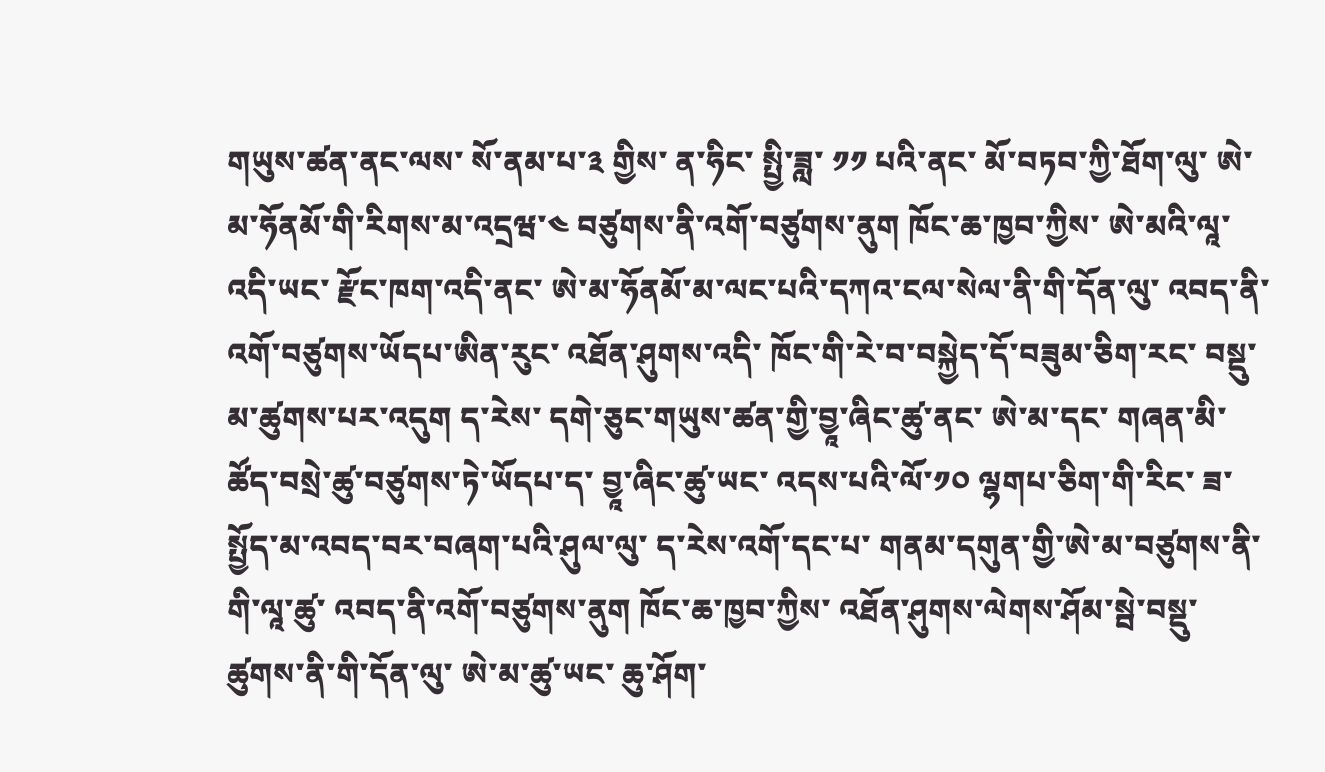གཡུས་ཚན་ནང་ལས་ སོ་ནམ་པ་༣ གྱིས་ ན་ཧིང་ སྤྱི་ཟླ་ ༡༡ པའི་ནང་ མོ་བཏབ་ཀྱི་ཐོག་ལུ་ ཨེ་མ་ཧོནམོ་གི་རིགས་མ་འདྲཝ་༤ བཙུགས་ནི་འགོ་བཙུགས་ནུག ཁོང་ཆ་ཁྱབ་ཀྱིས་ ཨེ་མའི་ལཱ་འདི་ཡང་ རྫོང་ཁག་འདི་ནང་ ཨེ་མ་ཧོནམོ་མ་ལང་པའི་དཀའ་ངལ་སེལ་ནི་གི་དོན་ལུ་ འབད་ནི་འགོ་བཙུགས་ཡོདཔ་ཨིན་རུང་ འཐོན་ཤུགས་འདི་ ཁོང་གི་རེ་བ་བསྐྱེད་དོ་བཟུམ་ཅིག་རང་ བསྡུ་མ་ཚུགས་པར་འདུག ད་རེས་ དགེ་ཅུང་གཡུས་ཚན་གྱི་བྱཱ་ཞིང་ཚུ་ནང་ ཨེ་མ་དང་ གཞན་མི་ཚོད་བསྲེ་ཚུ་བཙུགས་ཏེ་ཡོདཔ་ད་ བྱཱ་ཞིང་ཚུ་ཡང་ འདས་པའི་ལོ་༡༠ ལྷགཔ་ཅིག་གི་རིང་ ཟ་སྤྱོད་མ་འབད་བར་བཞག་པའི་ཤུལ་ལུ་ ད་རེས་འགོ་དང་པ་ གནམ་དགུན་གྱི་ཨེ་མ་བཙུགས་ནི་གི་ལཱ་ཚུ་ འབད་ནི་འགོ་བཙུགས་ནུག ཁོང་ཆ་ཁྱབ་ཀྱིས་ འཐོན་ཤུགས་ལེགས་ཤོམ་སྦེ་བསྡུ་ཚུགས་ནི་གི་དོན་ལུ་ ཨེ་མ་ཚུ་ཡང་ ཆུ་ཤོག་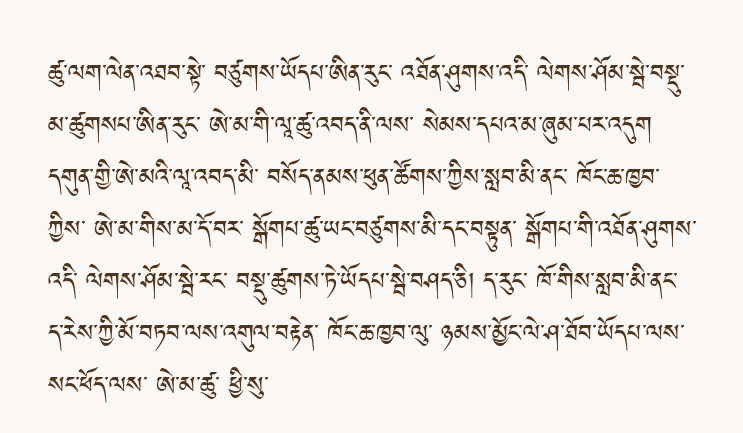ཚུ་ལག་ལེན་འཐབ་སྟེ་ བཙུགས་ཡོདཔ་ཨིན་རུང་ འཐོན་ཤུགས་འདི་ ལེགས་ཤོམ་སྦེ་བསྡུ་མ་ཚུགསཔ་ཨིན་རུང་ ཨེ་མ་གི་ལཱ་ཚུ་འབད་ནི་ལས་ སེམས་དཔའ་མ་ཞུམ་པར་འདུག དགུན་གྱི་ཨེ་མའི་ལཱ་འབད་མི་ བསོད་ནམས་ཕུན་ཚོགས་ཀྱིས་སླབ་མི་ནང་ ཁོང་ཆ་ཁྱབ་ཀྱིས་ ཨེ་མ་གིས་མ་དོ་བར་ སྒོགཔ་ཚུ་ཡང་བཙུགས་མི་དང་བསྟུན་ སྒོགཔ་གི་འཐོན་ཤུགས་འདི་ ལེགས་ཤོམ་སྦེ་རང་ བསྡུ་ཚུགས་ཏེ་ཡོདཔ་སྦེ་བཤད་ཅི། ད་རུང་ ཁོ་གིས་སླབ་མི་ནང་ ད་རེས་ཀྱི་མོ་བཏབ་ལས་འགུལ་བརྟེན་ ཁོང་ཆ་ཁྱབ་ལུ་ ཉམས་མྱོང་ལེ་ཤ་ཐོབ་ཡོདཔ་ལས་ སང་ཕོད་ལས་ ཨེ་མ་ཚུ་ ཕྱི་སུ་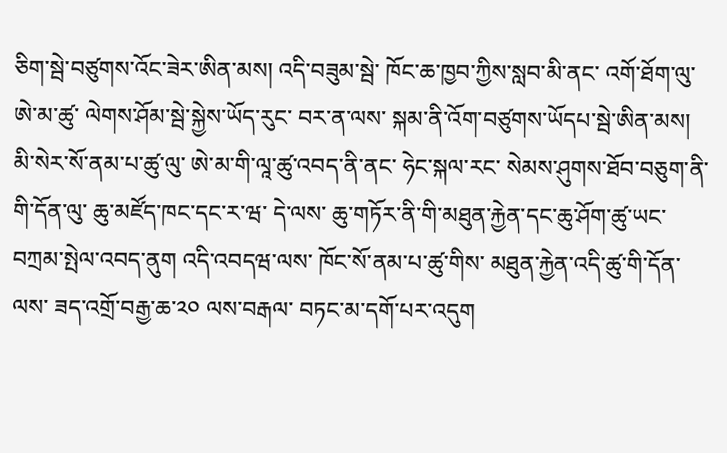ཅིག་སྦེ་བཙུགས་འོང་ཟེར་ཨིན་མས། འདི་བཟུམ་སྦེ་ ཁོང་ཆ་ཁྱབ་ཀྱིས་སླབ་མི་ནང་ འགོ་ཐོག་ལུ་ ཨེ་མ་ཚུ་ ལེགས་ཤོམ་སྦེ་སྐྱེས་ཡོད་རུང་ བར་ན་ལས་ སྐམ་ནི་འོག་བཙུགས་ཡོདཔ་སྦེ་ཨིན་མས། མི་སེར་སོ་ནམ་པ་ཚུ་ལུ་ ཨེ་མ་གི་ལཱ་ཚུ་འབད་ནི་ནང་ ཧེང་སྐལ་རང་ སེམས་ཤུགས་ཐོབ་བཅུག་ནི་གི་དོན་ལུ་ ཆུ་མཛོད་ཁང་དང་ར་ཝ་ དེ་ལས་ ཆུ་གཏོར་ནི་གི་མཐུན་རྐྱེན་དང་ཆུ་ཤོག་ཚུ་ཡང་ བཀྲམ་སྤེལ་འབད་ནུག འདི་འབདཝ་ལས་ ཁོང་སོ་ནམ་པ་ཚུ་གིས་ མཐུན་རྐྱེན་འདི་ཚུ་གི་དོན་ལས་ ཟད་འགྲོ་བརྒྱ་ཆ་༢༠ ལས་བརྒལ་ བཏང་མ་དགོ་པར་འདུག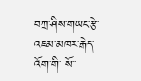བཀྲ་ཤིས་གཡང་རྩེ་ འཇམ་མཁར་རྒེད་འོག་གི་ སོ་་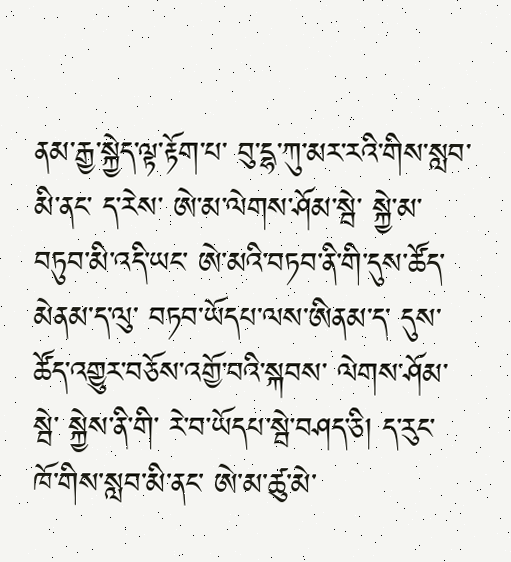ནམ་རྒྱ་སྐྱེད་ལྟ་རྟོག་པ་ བུ་དྷ་ཀུ་མར་རའི་གིས་སླབ་མི་ནང་ ད་རེས་ ཨེ་མ་ལེགས་ཤོམ་སྦེ་ སྐྱེ་མ་བཏུབ་མི་འདི་ཡང་ ཨེ་མའི་བཏབ་ནི་གི་དུས་ཚོད་མེནམ་ད་ལུ་ བཏབ་ཡོདཔ་ལས་ཨིནམ་ད་ དུས་ཚོད་འགྱུར་བཅོས་འགྱོ་བའི་སྐབས་ ལེགས་ཤོམ་སྦེ་ སྐྱེས་ནི་གི་ རེ་བ་ཡོདཔ་སྦེ་བཤད་ཅི། ད་རུང་ ཁོ་གིས་སླབ་མི་ནང་ ཨེ་མ་ཚུ་མེ་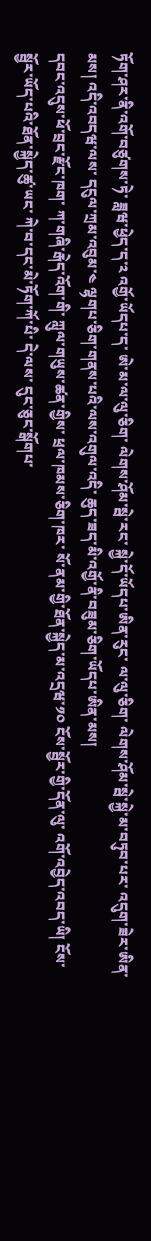ཏོག་ཤར་ནི་འགོ་བཙུགས་ཏེ་ ཟླཝ་ཕྱེད་ད་༢ འགྱོ་ཡོདཔ་ད་ ཨེ་མ་ལ་ལུ་ཅིག་ ལེགས་ཤོམ་སྦེ་རང་ སྐྱེ་དོ་ཡོདཔ་ཨིན་རུང་ ལ་ལུ་ཅིག་ ལེགས་ཤོམ་སྦེ་སྐྱེ་མ་བཏུབ་པར་ འདུག་ཟེར་ཨིན་མས། འདི་འབདཝ་ལས་ དངུལ་ཀྲམ་འབུམ་༤ ལྷགཔ་ཅིག་གནས་པའི་ལས་འགུལ་འདི་ ཆུད་ཟད་མི་འགྱོ་ནི་བཟུམ་ཅིག་ཡོདཔ་ཨིན་མས།
དབང་འདུས་ཕོ་བྲང་རྫོང་ཁག་ ཀ་གཞི་རྒེད་འོག་གི་ ཀླུལ་གཡུས་ཚན་གྱིས་ ཕྲལ་ཁམས་ཅིག་ཁར་ སོ་ནམ་གྱི་ཐོན་སྐྱེད་མ་འདྲཝ་༡༠ ངོས་སྦྱོར་གྱི་དོན་ལུ་ འགོ་འབྱེད་འབད་ཡི། ངོས་སྦྱོར་ཡོད་པའི་ཐོན་སྐྱེད་ཚུ་ཡང་ ཀེ་བ་དང་མེ་ཏོག་ཀོ་པི་ དེ་ལས་ དུང་ཅུང་སྒོགཔ་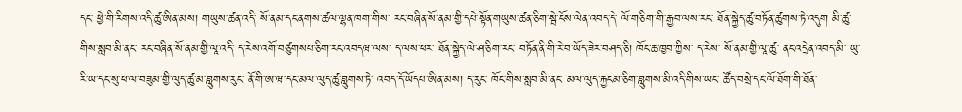དང་ ཕྱེ་གི་རིགས་འདི་ཚུ་ཨིན་མས། གཡུས་ཚན་འདི་ སོ་ནམ་དང་ནགས་ཚལ་ལྷན་ཁག་གིས་ རང་བཞིན་སོ་ནམ་གྱི་དཔེ་སྟོན་གཡུས་ཚན་ཅིག་སྦེ་ངོས་ལེན་འབད་དེ་ ལོ་གཅིག་གི་རྒྱབ་ལས་རང་ ཐོན་སྐྱེད་ཚུ་བཏོན་ཚུགས་ཏེ་འདུག མི་ཚུ་གིས་སླབ་མི་ནང་ རང་བཞིན་སོ་ནམ་གྱི་ལཱ་འདི་ ད་རེས་འགོ་བཙུགསཔ་ཅིག་རང་འབདཝ་ལས་ ད་ལས་ཕར་ ཐོན་སྐྱེད་ལེ་ཤ་ཅིག་རང་ བཏོན་ནི་གི་རེ་བ་ཡོད་ཟེར་བཤད་ཅི། ཁོང་ཆ་ཁྱབ་ཀྱིས་ ད་རེས་ སོ་ནམ་གྱི་ལཱ་ཚུ་ ནང་འདྲེན་འབད་མི་ ཡུ་རི་ཡ་དང་སུ་ཕ་ལ་བཟུམ་གྱི་ལུད་ཚུ་མ་བླུགས་རུང་ ནོ་གི་ཨ་ཝ་དང་མལ་ལུད་ཚུ་བླུགས་ཏེ་ འབད་དོ་ཡོདཔ་ཨིན་མས། ད་རུང་ ཁོང་གིས་སླབ་མི་ནང་ མལ་ལུད་རྐྱངམ་ཅིག་བླུགས་མི་འདི་གིས་ཡང་ ཚོད་བསྲེ་དང་ལོ་ཐོག་གི་ཐོན་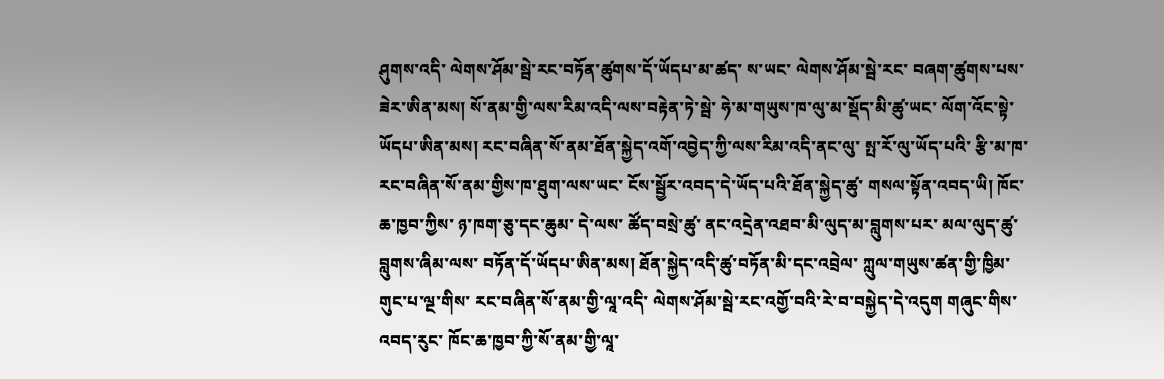ཤུགས་འདི་ ལེགས་ཤོམ་སྦེ་རང་བཏོན་ཚུགས་དོ་ཡོདཔ་མ་ཚད་ ས་ཡང་ ལེགས་ཤོམ་སྦེ་རང་ བཞག་ཚུགས་པས་ཟེར་ཨིན་མས། སོ་ནམ་གྱི་ལས་རིམ་འདི་ལས་བརྟེན་ཏེ་སྦེ་ ཧེ་མ་གཡུས་ཁ་ལུ་མ་སྡོད་མི་ཚུ་ཡང་ ལོག་འོང་སྟེ་ཡོདཔ་ཨིན་མས། རང་བཞིན་སོ་ནམ་ཐོན་སྐྱེད་འགོ་འབྱེད་ཀྱི་ལས་རིམ་འདི་ནང་ལུ་ སྤ་རོ་ལུ་ཡོད་པའི་ རྩི་མ་ཁ་རང་བཞིན་སོ་ནམ་གྱིས་ཁ་ཐུག་ལས་ཡང་ ངོས་སྦྱོར་འབད་དེ་ཡོད་པའི་ཐོན་སྐྱེད་ཚུ་ གསལ་སྟོན་འབད་ཡི། ཁོང་ཆ་ཁྱབ་ཀྱིས་ ཉ་ཁག་ཅུ་དང་ཆུམ་ དེ་ལས་ ཚོད་བསྲེ་ཚུ་ ནང་འདྲེན་འཐབ་མི་ལུད་མ་བླུགས་པར་ མལ་ལུད་ཚུ་བླུགས་ཞིམ་ལས་ བཏོན་དོ་ཡོདཔ་ཨིན་མས། ཐོན་སྐྱེད་འདི་ཚུ་བཏོན་མི་དང་འབྲེལ་ ཀླུལ་གཡུས་ཚན་གྱི་ཁྱིམ་གུང་པ་ལྔ་གིས་ རང་བཞིན་སོ་ནམ་གྱི་ལཱ་འདི་ ལེགས་ཤོམ་སྦེ་རང་འགྱོ་བའི་རེ་བ་བསྐྱེད་དེ་འདུག གཞུང་གིས་འབད་རུང་ ཁོང་ཆ་ཁྱབ་ཀྱི་སོ་ནམ་གྱི་ལཱ་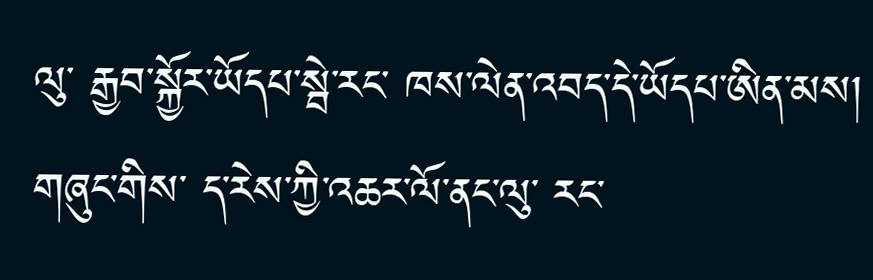ལུ་ རྒྱབ་སྐྱོར་ཡོདཔ་སྦེ་རང་ ཁས་ལེན་འབད་དེ་ཡོདཔ་ཨིན་མས། གཞུང་གིས་ ད་རེས་ཀྱི་འཆར་ལོ་ནང་ལུ་ རང་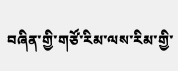བཞིན་གྱི་གཙོ་རིམ་ལས་རིམ་གྱི་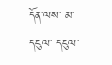དོན་ལས་ མ་དངུལ་ དངུལ་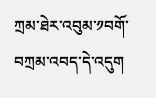ཀྲམ་ཐེར་འབུམ་༡བགོ་བཀྲམ་འབད་དེ་འདུག